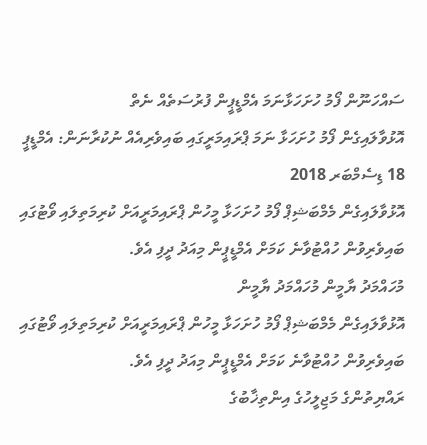ސައްހަނޫން ފޯމު ހުށަހަޅާނަމަ އެމްޑީޕީން ފުރުސަތެއް ނެތް
އޮޅުވާލައިގެން ފޯމު ހުށަހަޅާ ނަމަ ޕްރައިމަރީގައި ބައިވެރިއެއް ނުކުރާނަން: އެމްޑީޕީ
18 ޑިސެމްބަރ 2018
އޮޅުވާލައިގެން މެމްބަޝިޕް ފޯމު ހުށަހަޅާ މީހުން ޕްރައިމަރީއަށް ކުރިމަތިލައި ވޯޓުގައި ބައިވެރިވުން ހުއްޓުވާނެ ކަމަށް އެމްޑީޕީން މިއަދު ދީފި އެވެ.
މުހައްމަދު ޔާމީން މުހައްމަދު ޔާމީން
އޮޅުވާލައިގެން މެމްބަޝިޕް ފޯމު ހުށަހަޅާ މީހުން ޕްރައިމަރީއަށް ކުރިމަތިލައި ވޯޓުގައި ބައިވެރިވުން ހުއްޓުވާނެ ކަމަށް އެމްޑީޕީން މިއަދު ދީފި އެވެ.
ރައްޔިތުންގެ މަޖިލީހުގެ އިންތިޚާބުގެ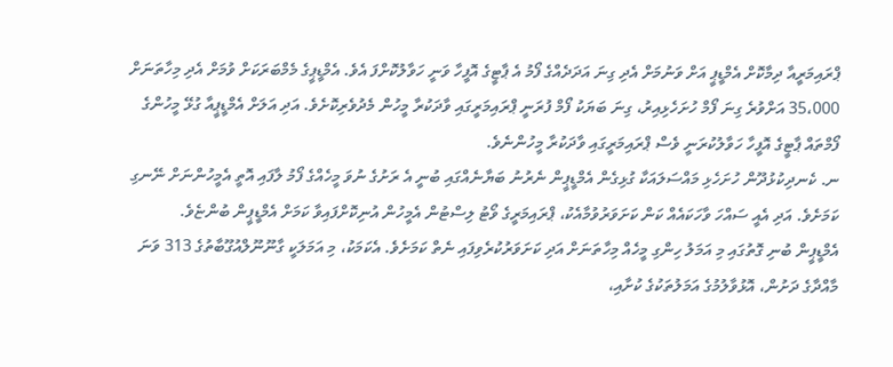ޕްރައިމަރީއާ ދިމާކޮށް އެމްޑީޕީ އަށް ވަނުމަށް އެދި ގިނަ އަދަދެއްގެ ފޯމު އެ ޕާޓީގެ އޮފީހާ ވަނީ ހަވާލުކޮށްފަ އެވެ. އެމްޑީޕީގެ މެމްބަރަކަށް ވުމަށް އެދި މިހާތަނަށް 35،000 އަށްވުރެ ގިނަ ފޯމް ހުށަހެޅިއިރު، ގިނަ ބަޔަކު ފޯމް ފުރަނީ ޕްރައިމަރީގައި ވާދަކުރާ މީހުން މެދުވެރިކޮށެވެ. އަދި އަލަށް އެމްޑީޕީއާ ގުޅޭ މީހުންގެ ފޯމްތައް ޕާޓީގެ އޮފީހާ ހަވާލުކުރަނީ ވެސް ޕްރައިމަރީގައި ވާދަކުރާ މީހުންނެވެ.
ނ. ކެނދިކުޅުދޫން ހުށަހެޅި މައްސަލައަކާ ގުޅިގެން އެމްޑީޕީން ނެރުނު ބަޔާނެއްގައި ބުނީ އެ ރަށުގެ ނުވަ މީހެއްގެ ފޯމު ލާފައި އޮތީ އެމީހުންނަށް ނޭނގި ކަމަށެވެ. އަދި އެއީ ސައްހަ ވާހަކައެއް ކަން ކަށަވަރުވުމާއެކު، ޕްރައިމަރީގެ ވޯޓު ލިސްޓުން އެމީހުން އުނިކޮށްފައިވާ ކަމަށް އެމްޑީޕީން ބުންޏެވެ.
އެމްޑީޕީން ބުނި ގޮތުގައި މި އަމަލު ހިންގި މީހެއް މިހާތަނަށް އަދި ކަށަވަރުކުރެވިފައި ނެތް ކަމަށެވެ. އެކަމަކު، މި އަމަލަކީ ގާނޫނޫލްއުގޫބާތުގެ 313 ވަނަ މާއްދާގެ ދަށުން، އޮޅުވާލުމުގެ އަމަލުތަކުގެ ކުށާއި،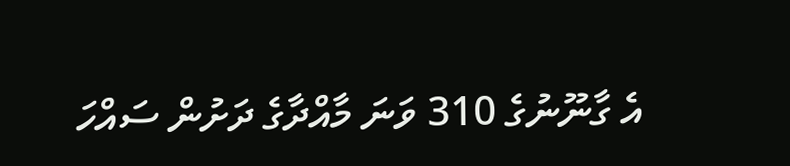އެ ގާނޫނުގެ 310 ވަނަ މާއްދާގެ ދަށުން ސައްހަ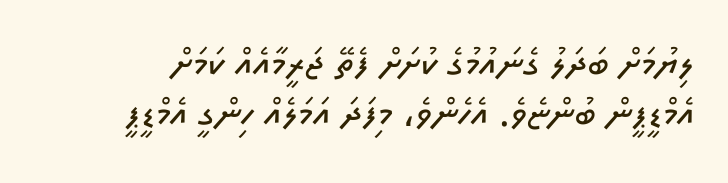ލިޔުމަށް ބަދަލު ގެނައުމުގެ ކުށަށް ފެތޭ ޖަރީމާއެއް ކަމަށް އެމްޑީޕީން ބުންޏެވެ. އެހެންވެ، މިފަދަ އަމަލެއް ހިންގީ އެމްޑީޕީ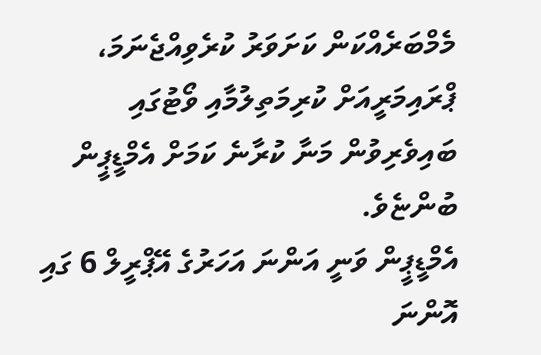މެމްބަރެއްކަން ކަށަވަރު ކުރެވިއްޖެނަމަ، ޕްރައިމަރީއަށް ކުރިމަތިލުމާއި ވޯޓުގައި ބައިވެރިވުން މަނާ ކުރާނެ ކަމަށް އެމްޑީޕީން ބުންޏެވެ.
އެމްޑީޕީން ވަނީ އަންނަ އަހަރުގެ އޭޕްރީލް 6 ގައި އޮންނަ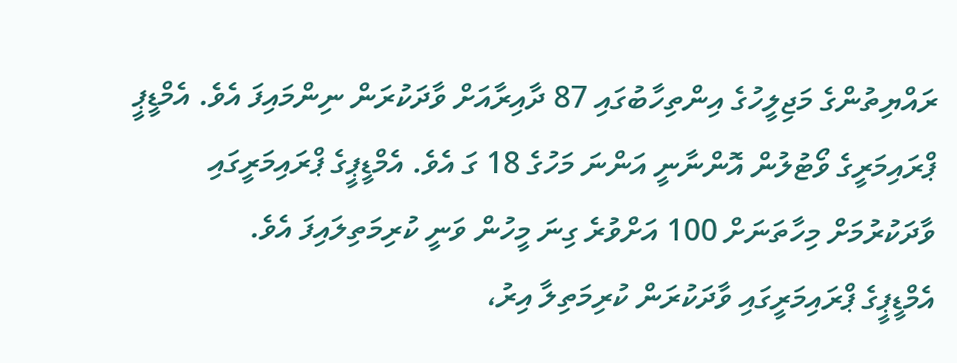ރައްޔިތުންގެ މަޖިލީހުގެ އިންތިހާބުގައި 87 ދާއިރާއަށް ވާދަކުރަން ނިންމައިފަ އެވެ. އެމްޑީޕީ ޕްރައިމަރީގެ ވޯޓުލުން އޮންނާނީ އަންނަ މަހުގެ 18 ގަ އެވެ. އެމްޑީޕީގެ ޕްރައިމަރީގައި ވާދަކުރުމަށް މިހާތަނަށް 100 އަށްވުރެ ގިނަ މީހުން ވަނީ ކުރިމަތިލައިފަ އެވެ.
އެމްޑީޕީގެ ޕްރައިމަރީގައި ވާދަކުރަން ކުރިމަތިލާ އިރު،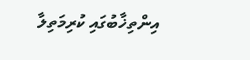އިންތިޚާބުގައި ކުރިމަތިލާ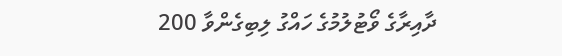ދާއިރާގެ ވޯޓުލުމުގެ ހައްގު ލިބިގެންވާ 200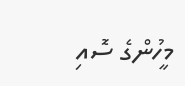މީހުންގެ ސޮއި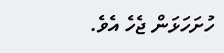ހުށަހަޅަން ޖެހެ އެވެ.